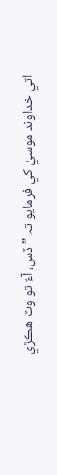اتي خداوند موسيٰ کي فرمايو تہ ”ڏس، آءٌ تو وٽ هڪڙي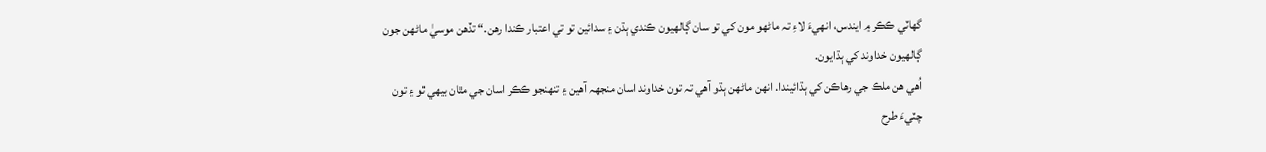گھاٽي ڪڪر ۾ ايندس، انهيءَ لاءِ تہ ماڻهو مون کي تو سان ڳالهيون ڪندي ٻڌن ۽ سدائين تو تي اعتبار ڪندا رهن.“ تڏهن موسيٰ ماڻهن جون ڳالهيون خداوند کي ٻڌايون.
اُهي هن ملڪ جي رهاڪن کي ٻڌائيندا. انهن ماڻهن ٻڌو آهي تہ تون خداوند اسان منجھہ آهين ۽ تنهنجو ڪڪر اسان جي مٿان بيهي ٿو ۽ تون چٽيءَ طرح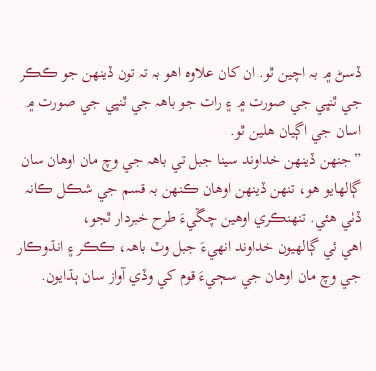ڏسڻ ۾ بہ اچين ٿو. ان کان علاوہ اهو بہ تہ تون ڏينهن جو ڪڪر جي ٿنڀي جي صورت ۾ ۽ رات جو باهہ جي ٿنڀي جي صورت ۾ اسان جي اڳيان هلين ٿو.
”جنهن ڏينهن خداوند سينا جبل تي باهہ جي وچ مان اوهان سان ڳالهايو هو، تنهن ڏينهن اوهان ڪنهن بہ قسم جي شڪل ڪانہ ڏٺي هئي. تنهنڪري اوهين چڱيءَ طرح خبردار ٿجو،
اهي ئي ڳالهيون خداوند انهيءَ جبل وٽ باهہ، ڪڪر ۽ انڌوڪار جي وچ مان اوهان جي سڄيءَ قوم کي وڏي آواز سان ٻڌايون.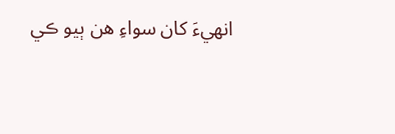انهيءَ کان سواءِ هن ٻيو ڪي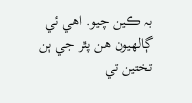بہ ڪين چيو. اهي ئي ڳالهيون هن پٿر جي ٻن تختين تي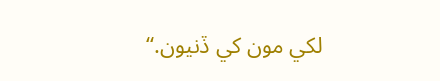لکي مون کي ڏنيون.“